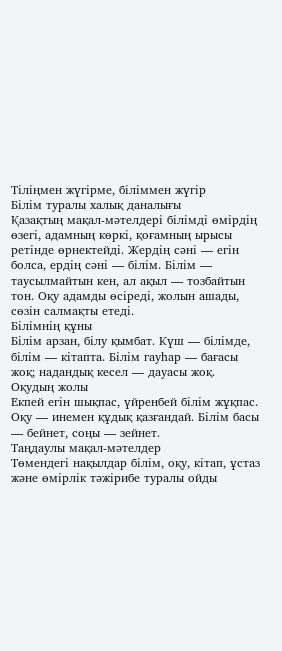Тіліңмен жүгірме, біліммен жүгір
Білім туралы халық даналығы
Қазақтың мақал-мәтелдері білімді өмірдің өзегі, адамның көркі, қоғамның ырысы ретінде өрнектейді. Жердің сәні — егін болса, ердің сәні — білім. Білім — таусылмайтын кен, ал ақыл — тозбайтын тон. Оқу адамды өсіреді, жолын ашады, сөзін салмақты етеді.
Білімнің құны
Білім арзан, білу қымбат. Күш — білімде, білім — кітапта. Білім гауһар — бағасы жоқ; надандық кесел — дауасы жоқ.
Оқудың жолы
Екпей егін шықпас, үйренбей білім жұқпас. Оқу — инемен құдық қазғандай. Білім басы — бейнет, соңы — зейнет.
Таңдаулы мақал-мәтелдер
Төмендегі нақылдар білім, оқу, кітап, ұстаз және өмірлік тәжірибе туралы ойды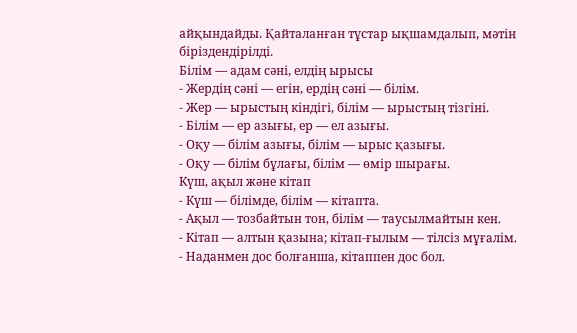айқындайды. Қайталанған тұстар ықшамдалып, мәтін біріздендірілді.
Білім — адам сәні, елдің ырысы
- Жердің сәні — егін, ердің сәні — білім.
- Жер — ырыстың кіндігі, білім — ырыстың тізгіні.
- Білім — ер азығы, ер — ел азығы.
- Оқу — білім азығы, білім — ырыс қазығы.
- Оқу — білім бұлағы, білім — өмір шырағы.
Күш, ақыл және кітап
- Күш — білімде, білім — кітапта.
- Ақыл — тозбайтын тон, білім — таусылмайтын кен.
- Кітап — алтын қазына; кітап-ғылым — тілсіз мұғалім.
- Наданмен дос болғанша, кітаппен дос бол.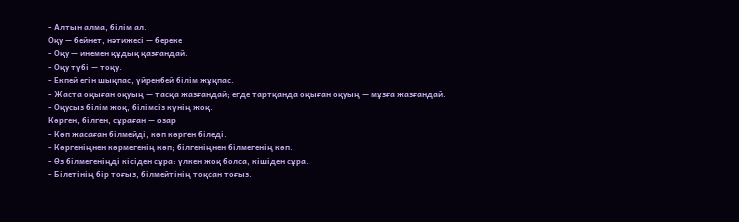- Алтын алма, білім ал.
Оқу — бейнет, нәтижесі — береке
- Оқу — инемен құдық қазғандай.
- Оқу түбі — тоқу.
- Екпей егін шықпас, үйренбей білім жұқпас.
- Жаста оқыған оқуың — тасқа жазғандай; егде тартқанда оқыған оқуың — мұзға жазғандай.
- Оқусыз білім жоқ, білімсіз күнің жоқ.
Көрген, білген, сұраған — озар
- Көп жасаған білмейді, көп көрген біледі.
- Көргеніңнен көрмегенің көп; білгеніңнен білмегенің көп.
- Өз білмегеніңді кісіден сұра: үлкен жоқ болса, кішіден сұра.
- Білетінің бір тоғыз, білмейтінің тоқсан тоғыз.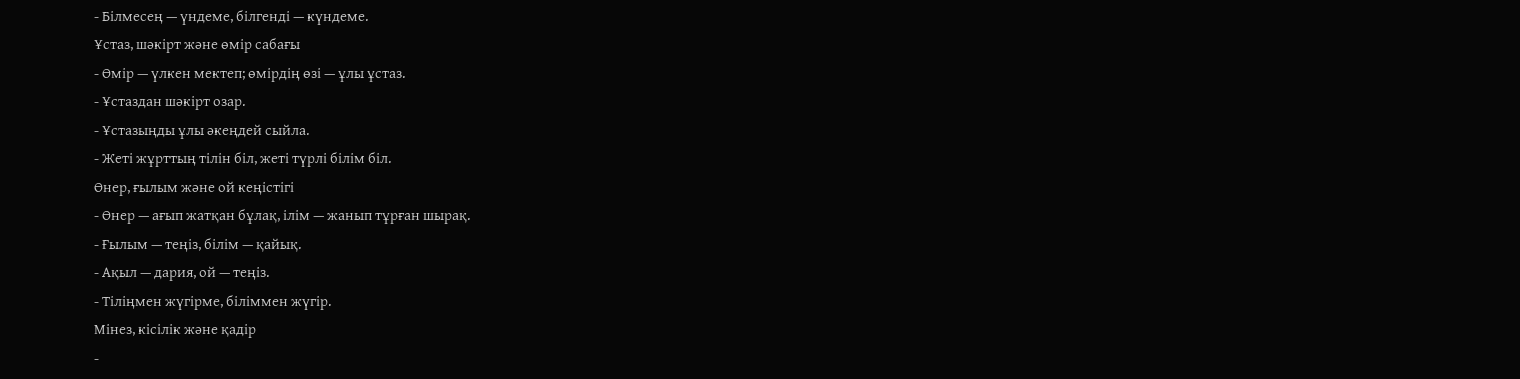- Білмесең — үндеме, білгенді — күндеме.
Ұстаз, шәкірт және өмір сабағы
- Өмір — үлкен мектеп; өмірдің өзі — ұлы ұстаз.
- Ұстаздан шәкірт озар.
- Ұстазыңды ұлы әкеңдей сыйла.
- Жеті жұрттың тілін біл, жеті түрлі білім біл.
Өнер, ғылым және ой кеңістігі
- Өнер — ағып жатқан бұлақ, ілім — жанып тұрған шырақ.
- Ғылым — теңіз, білім — қайық.
- Ақыл — дария, ой — теңіз.
- Тіліңмен жүгірме, біліммен жүгір.
Мінез, кісілік және қадір
-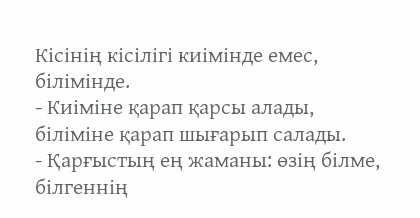Кісінің кісілігі киімінде емес, білімінде.
- Киіміне қарап қарсы алады, біліміне қарап шығарып салады.
- Қарғыстың ең жаманы: өзің білме, білгеннің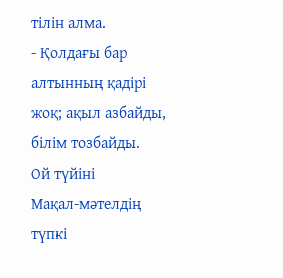тілін алма.
- Қолдағы бар алтынның қадірі жоқ; ақыл азбайды, білім тозбайды.
Ой түйіні
Мақал-мәтелдің түпкі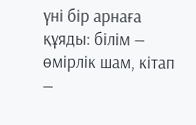үні бір арнаға құяды: білім — өмірлік шам, кітап —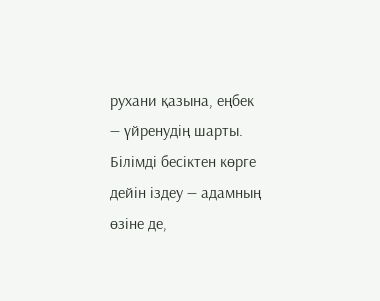рухани қазына, еңбек — үйренудің шарты. Білімді бесіктен көрге дейін іздеу — адамның өзіне де,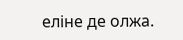еліне де олжа.